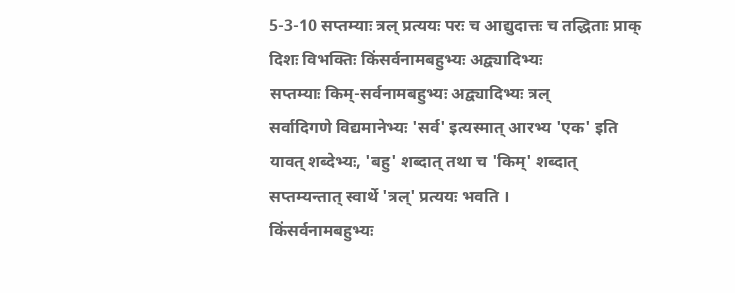5-3-10 सप्तम्याः त्रल् प्रत्ययः परः च आद्युदात्तः च तद्धिताः प्राक् दिशः विभक्तिः किंसर्वनामबहुभ्यः अद्व्यादिभ्यः
सप्तम्याः किम्-सर्वनामबहुभ्यः अद्व्यादिभ्यः त्रल्
सर्वादिगणे विद्यमानेभ्यः 'सर्व' इत्यस्मात् आरभ्य 'एक' इति यावत् शब्देभ्यः, 'बहु' शब्दात् तथा च 'किम्' शब्दात् सप्तम्यन्तात् स्वार्थे 'त्रल्' प्रत्ययः भवति ।
किंसर्वनामबहुभ्यः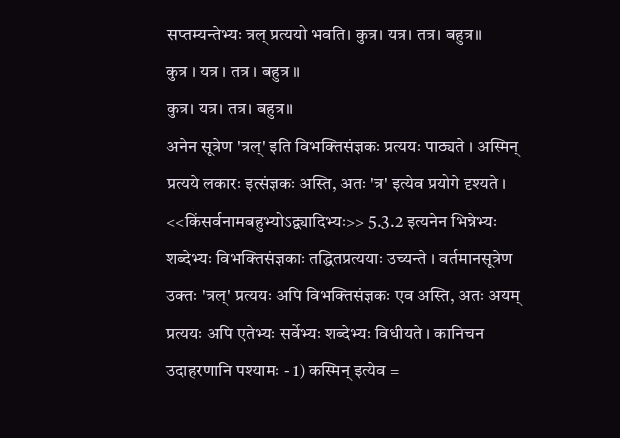सप्तम्यन्तेभ्यः त्रल् प्रत्ययो भवति। कुत्र। यत्र। तत्र। बहुत्र॥
कुत्र । यत्र । तत्र । बहुत्र ॥
कुत्र। यत्र। तत्र। बहुत्र॥
अनेन सूत्रेण 'त्रल्' इति विभक्तिसंज्ञकः प्रत्ययः पाठ्यते । अस्मिन् प्रत्यये लकारः इत्संज्ञकः अस्ति, अतः 'त्र' इत्येव प्रयोगे दृश्यते । <<किंसर्वनामबहुभ्योऽद्व्यादिभ्यः>> 5.3.2 इत्यनेन भिन्नेभ्यः शब्देभ्यः विभक्तिसंज्ञकाः तद्धितप्रत्ययाः उच्यन्ते । वर्तमानसूत्रेण उक्तः 'त्रल्' प्रत्ययः अपि विभक्तिसंज्ञकः एव अस्ति, अतः अयम् प्रत्ययः अपि एतेभ्यः सर्वेभ्यः शब्देभ्यः विधीयते । कानिचन उदाहरणानि पश्यामः - 1) कस्मिन् इत्येव =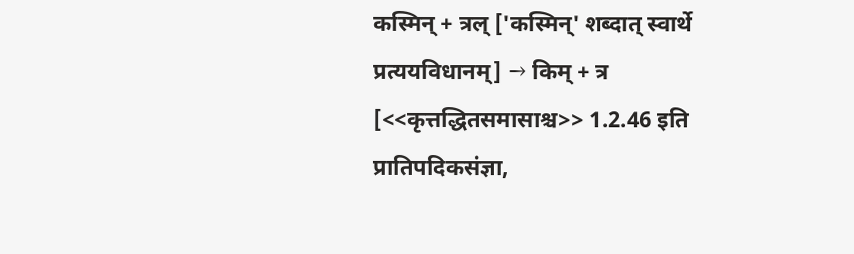कस्मिन् + त्रल् ['कस्मिन्' शब्दात् स्वार्थे प्रत्ययविधानम्] → किम् + त्र [<<कृत्तद्धितसमासाश्च>> 1.2.46 इति प्रातिपदिकसंज्ञा,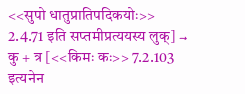<<सुपो धातुप्रातिपदिकयोः>> 2.4.71 इति सप्तमीप्रत्ययस्य लुक्] → कु + त्र [<<किमः कः>> 7.2.103 इत्यनेन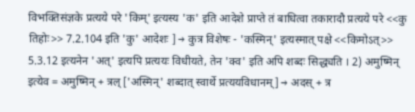विभक्तिसंज्ञके प्रत्यये परे 'किम्' इत्यस्य 'क' इति आदेशे प्राप्ते तं बाधित्वा तकारादौ प्रत्यये परे <<कु तिहोः>> 7.2.104 इति 'कु' आदेशः ] → कुत्र विशेषः - 'कस्मिन्' इत्यस्मात् पक्षे <<किमोऽत्>> 5.3.12 इत्यनेन 'अत्' इत्यपि प्रत्ययः विधीयते, तेन 'क्व' इति अपि शब्दः सिद्ध्यति । 2) अमुष्मिन् इत्येव = अमुष्मिन् + त्रल् ['अस्मिन्' शब्दात् स्वार्थे प्रत्ययविधानम्] → अदस् + त्र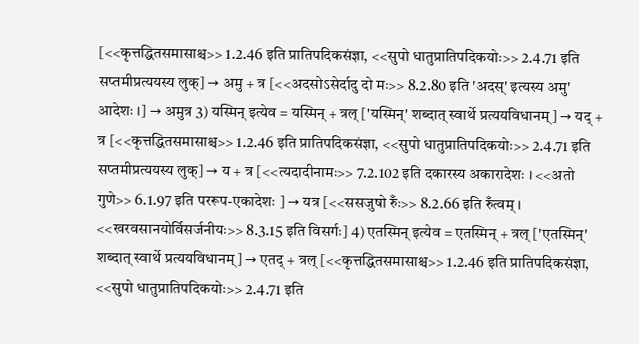[<<कृत्तद्धितसमासाश्च>> 1.2.46 इति प्रातिपदिकसंज्ञा, <<सुपो धातुप्रातिपदिकयोः>> 2.4.71 इति सप्तमीप्रत्ययस्य लुक्] → अमु + त्र [<<अदसोऽसेर्दादु दो मः>> 8.2.80 इति 'अदस्' इत्यस्य अमु' आदेशः ।] → अमुत्र 3) यस्मिन् इत्येव = यस्मिन् + त्रल् ['यस्मिन्' शब्दात् स्वार्थे प्रत्ययविधानम्] → यद् + त्र [<<कृत्तद्धितसमासाश्च>> 1.2.46 इति प्रातिपदिकसंज्ञा, <<सुपो धातुप्रातिपदिकयोः>> 2.4.71 इति सप्तमीप्रत्ययस्य लुक्] → य + त्र [<<त्यदादीनामः>> 7.2.102 इति दकारस्य अकारादेशः । <<अतो गुणे>> 6.1.97 इति पररूप-एकादेशः ] → यत्र [<<ससजुषो रुँः>> 8.2.66 इति रुँत्वम् । <<खरवसानयोर्विसर्जनीयः>> 8.3.15 इति विसर्गः] 4) एतस्मिन् इत्येव = एतस्मिन् + त्रल् ['एतस्मिन्' शब्दात् स्वार्थे प्रत्ययविधानम्] → एतद् + त्रल् [<<कृत्तद्धितसमासाश्च>> 1.2.46 इति प्रातिपदिकसंज्ञा, <<सुपो धातुप्रातिपदिकयोः>> 2.4.71 इति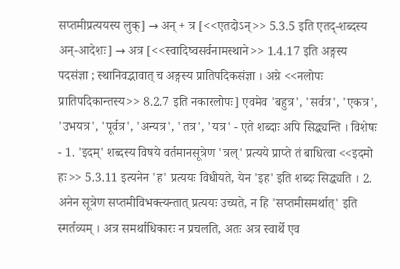सप्तमीप्रत्ययस्य लुक्] → अन् + त्र [<<एतदोऽन्>> 5.3.5 इति एतद्-शब्दस्य अन्-आदेशः] → अत्र [<<स्वादिष्वसर्वनामस्थाने>> 1.4.17 इति अङ्गस्य पदसंज्ञा ; स्थानिवद्भावात् च अङ्गस्य प्रातिपदिकसंज्ञा । अग्रे <<नलोपः प्रातिपदिकान्तस्य>> 8.2.7 इति नकारलोपः] एवमेव 'बहुत्र', 'सर्वत्र', 'एकत्र', 'उभयत्र', 'पूर्वत्र', 'अन्यत्र', 'तत्र', 'यत्र' - एते शब्दाः अपि सिद्ध्यन्ति । विशेषः - 1. 'इदम्' शब्दस्य विषये वर्तमानसूत्रेण 'त्रल्' प्रत्यये प्राप्ते तं बाधित्वा <<इदमो हः>> 5.3.11 इत्यनेन 'ह' प्रत्ययः विधीयते, येन 'इह' इति शब्दः सिद्ध्यति । 2. अनेन सूत्रेण सप्तमीविभक्त्यन्तात् प्रत्ययः उच्यते, न हि 'सप्तमीसमर्थात्' इति स्मर्तव्यम् । अत्र समर्थाधिकारः न प्रचलति, अतः अत्र स्वार्थे एव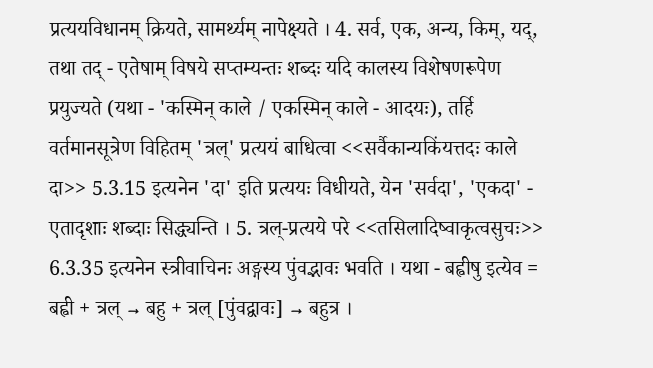प्रत्ययविधानम् क्रियते, सामर्थ्यम् नापेक्ष्यते । 4. सर्व, एक, अन्य, किम्, यद्, तथा तद् - एतेषाम् विषये सप्तम्यन्तः शब्दः यदि कालस्य विशेषणरूपेण प्रयुज्यते (यथा - 'कस्मिन् काले / एकस्मिन् काले - आदयः), तर्हि वर्तमानसूत्रेण विहितम् 'त्रल्' प्रत्ययं बाधित्वा <<सर्वैकान्यकिंयत्तदः काले दा>> 5.3.15 इत्यनेन 'दा' इति प्रत्ययः विधीयते, येन 'सर्वदा', 'एकदा' - एतादृशाः शब्दाः सिद्ध्यन्ति । 5. त्रल्-प्रत्यये परे <<तसिलादिष्वाकृत्वसुचः>> 6.3.35 इत्यनेन स्त्रीवाचिनः अङ्गस्य पुंवद्भावः भवति । यथा - बह्वीषु इत्येव = बह्वी + त्रल् → बहु + त्रल् [पुंवद्वावः] → बहुत्र ।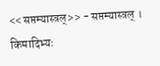<<सप्तम्यास्त्रल्>> - सप्तम्यास्त्रल् । किमादिभ्यः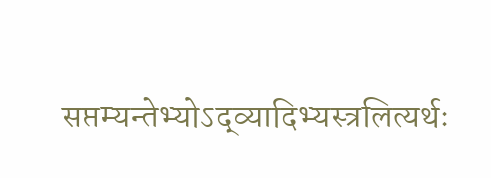सप्तम्यन्तेभ्योऽद्व्यादिभ्यस्त्रलित्यर्थः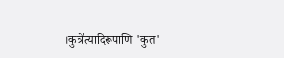।कुत्रे॑त्यादिरूपाणि 'कुत'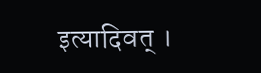इत्यादिवत् ।